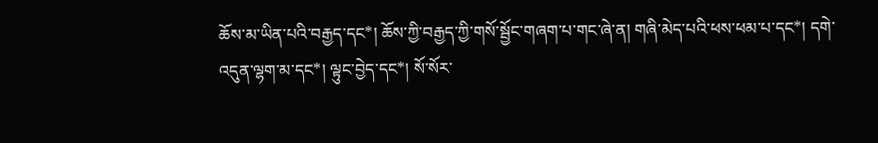ཆོས་མ་ཡིན་པའི་བརྒྱད་དང*། ཆོས་ཀྱི་བརྒྱད་ཀྱི་གསོ་སྦྱོང་གཞག་པ་གང་ཞེ་ན། གཞི་མེད་པའི་ཕས་ཕམ་པ་དང*། དགེ་འདུན་ལྷག་མ་དང*། ལྟུང་བྱེད་དང*། སོ་སོར་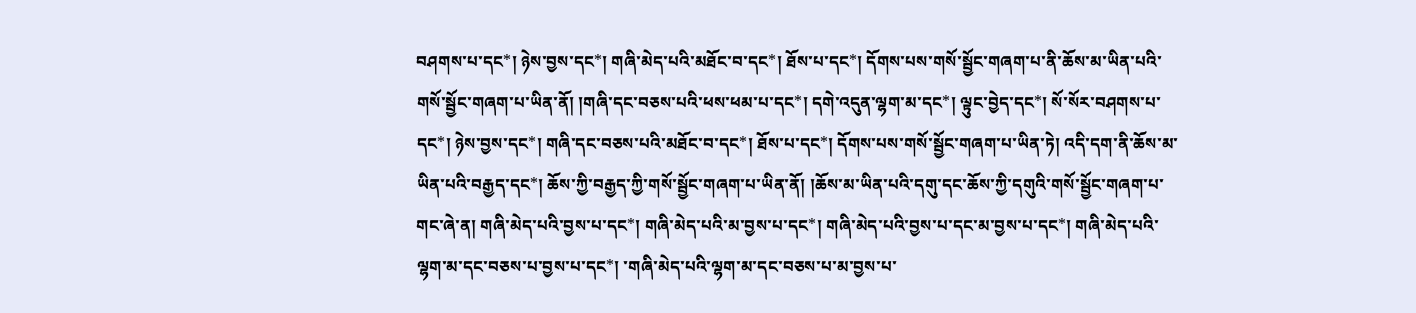བཤགས་པ་དང*། ཉེས་བྱས་དང*། གཞི་མེད་པའི་མཐོང་བ་དང*། ཐོས་པ་དང*། དོགས་པས་གསོ་སྦྱོང་གཞག་པ་ནི་ཆོས་མ་ཡིན་པའི་གསོ་སྦྱོང་གཞག་པ་ཡིན་ནོ། །གཞི་དང་བཅས་པའི་ཕས་ཕམ་པ་དང*། དགེ་འདུན་ལྷག་མ་དང*། ལྟུང་བྱེད་དང*། སོ་སོར་བཤགས་པ་དང*། ཉེས་བྱས་དང*། གཞི་དང་བཅས་པའི་མཐོང་བ་དང*། ཐོས་པ་དང*། དོགས་པས་གསོ་སྦྱོང་གཞག་པ་ཡིན་ཏེ། འདི་དག་ནི་ཆོས་མ་ཡིན་པའི་བརྒྱད་དང*། ཆོས་ཀྱི་བརྒྱད་ཀྱི་གསོ་སྦྱོང་གཞག་པ་ཡིན་ནོ། །ཆོས་མ་ཡིན་པའི་དགུ་དང་ཆོས་ཀྱི་དགུའི་གསོ་སྦྱོང་གཞག་པ་གང་ཞེ་ན། གཞི་མེད་པའི་བྱས་པ་དང*། གཞི་མེད་པའི་མ་བྱས་པ་དང*། གཞི་མེད་པའི་བྱས་པ་དང་མ་བྱས་པ་དང*། གཞི་མེད་པའི་ལྷག་མ་དང་བཅས་པ་བྱས་པ་དང*། ་གཞི་མེད་པའི་ལྷག་མ་དང་བཅས་པ་མ་བྱས་པ་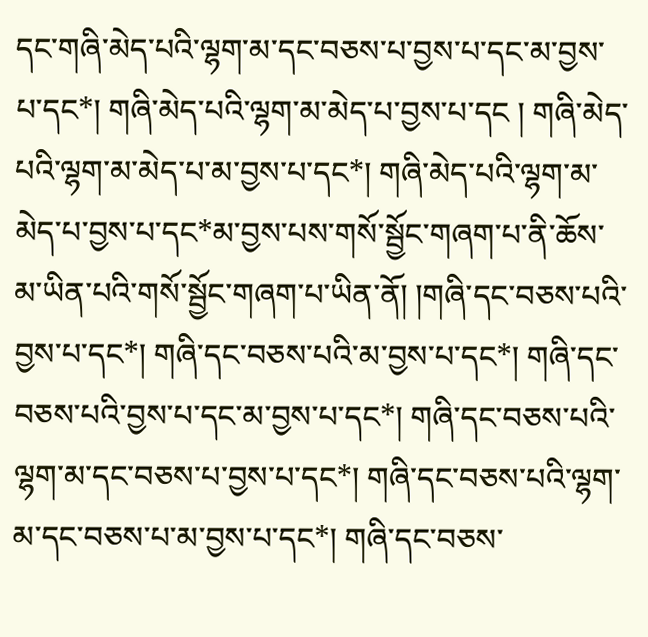དང་གཞི་མེད་པའི་ལྷག་མ་དང་བཅས་པ་བྱས་པ་དང་མ་བྱས་པ་དང*། གཞི་མེད་པའི་ལྷག་མ་མེད་པ་བྱས་པ་དང ། གཞི་མེད་པའི་ལྷག་མ་མེད་པ་མ་བྱས་པ་དང*། གཞི་མེད་པའི་ལྷག་མ་མེད་པ་བྱས་པ་དང*མ་བྱས་པས་གསོ་སྦྱོང་གཞག་པ་ནི་ཆོས་མ་ཡིན་པའི་གསོ་སྦྱོང་གཞག་པ་ཡིན་ནོ། །གཞི་དང་བཅས་པའི་བྱས་པ་དང*། གཞི་དང་བཅས་པའི་མ་བྱས་པ་དང*། གཞི་དང་བཅས་པའི་བྱས་པ་དང་མ་བྱས་པ་དང*། གཞི་དང་བཅས་པའི་ལྷག་མ་དང་བཅས་པ་བྱས་པ་དང*། གཞི་དང་བཅས་པའི་ལྷག་མ་དང་བཅས་པ་མ་བྱས་པ་དང*། གཞི་དང་བཅས་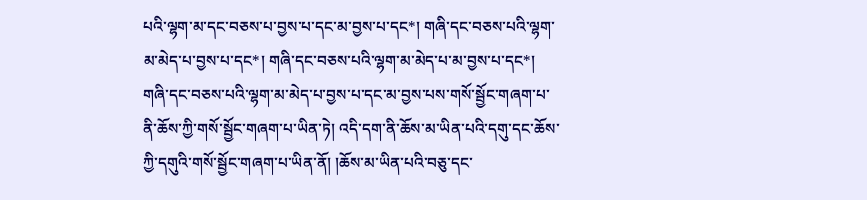པའི་ལྷག་མ་དང་བཅས་པ་བྱས་པ་དང་མ་བྱས་པ་དང*། གཞི་དང་བཅས་པའི་ལྷག་མ་མེད་པ་བྱས་པ་དང*། གཞི་དང་བཅས་པའི་ལྷག་མ་མེད་པ་མ་བྱས་པ་དང*། གཞི་དང་བཅས་པའི་ལྷག་མ་མེད་པ་བྱས་པ་དང་མ་བྱས་པས་གསོ་སྦྱོང་གཞག་པ་ནི་ཆོས་ཀྱི་གསོ་སྦྱོང་གཞག་པ་ཡིན་ཏེ། འདི་དག་ནི་ཆོས་མ་ཡིན་པའི་དགུ་དང་ཆོས་ཀྱི་དགུའི་གསོ་སྦྱོང་གཞག་པ་ཡིན་ནོ། །ཆོས་མ་ཡིན་པའི་བཅུ་དང་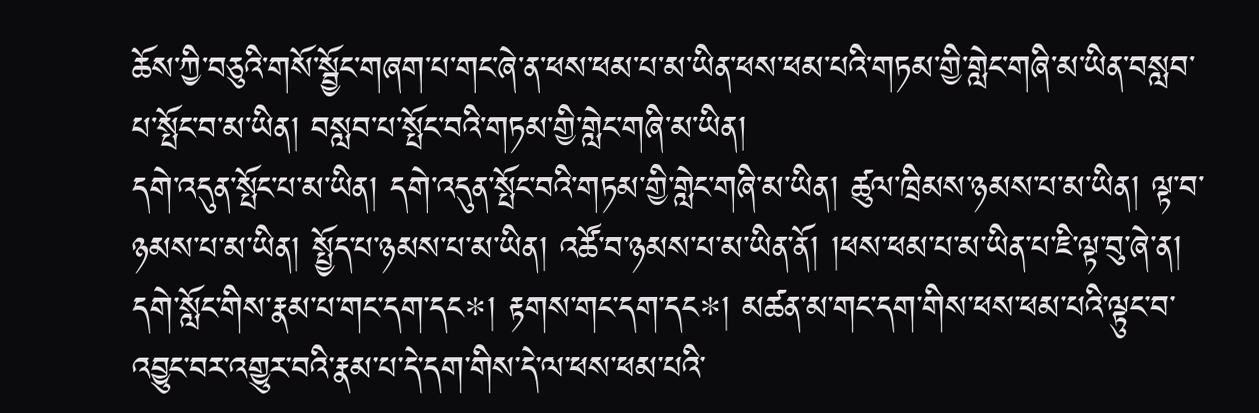ཆོས་ཀྱི་བཅུའི་གསོ་སྦྱོང་གཞག་པ་གང་ཞེ་ན་ཕས་ཕམ་པ་མ་ཡིན་ཕས་ཕམ་པའི་གཏམ་གྱི་གླེང་གཞི་མ་ཡིན་བསླབ་པ་སྤོང་བ་མ་ཡིན། བསླབ་པ་སྤོང་བའི་གཏམ་གྱི་གླེང་གཞི་མ་ཡིན།
དགེ་འདུན་སྤོང་པ་མ་ཡིན། དགེ་འདུན་སྤོང་བའི་གཏམ་གྱི་གླེང་གཞི་མ་ཡིན། ཚུལ་ཁྲིམས་ཉམས་པ་མ་ཡིན། ལྟ་བ་ཉམས་པ་མ་ཡིན། སྤྱོད་པ་ཉམས་པ་མ་ཡིན། འཚོ་བ་ཉམས་པ་མ་ཡིན་ནོ། །ཕས་ཕམ་པ་མ་ཡིན་པ་ཇི་ལྟ་བུ་ཞེ་ན། དགེ་སློང་གིས་རྣམ་པ་གང་དག་དང*། རྟགས་གང་དག་དང*། མཚན་མ་གང་དག་གིས་ཕས་ཕམ་པའི་ལྟུང་བ་འབྱུང་བར་འགྱུར་བའི་རྣམ་པ་དེ་དག་གིས་དེ་ལ་ཕས་ཕམ་པའི་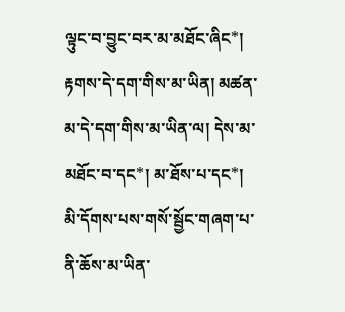ལྟུང་བ་བྱུང་བར་མ་མཐོང་ཞིང*། རྟགས་དེ་དག་གིས་མ་ཡིན། མཚན་མ་དེ་དག་གིས་མ་ཡིན་ལ། དེས་མ་མཐོང་བ་དང*། མ་ཐོས་པ་དང*། མི་དོགས་པས་གསོ་སྦྱོང་གཞག་པ་ནི་ཆོས་མ་ཡིན་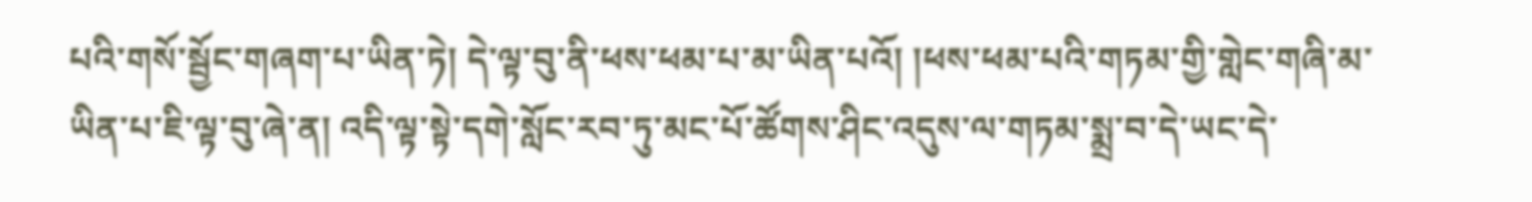པའི་གསོ་སྦྱོང་གཞག་པ་ཡིན་ཏེ། དེ་ལྟ་བུ་ནི་ཕས་ཕམ་པ་མ་ཡིན་པའོ། །ཕས་ཕམ་པའི་གཏམ་གྱི་གླེང་གཞི་མ་ཡིན་པ་ཇི་ལྟ་བུ་ཞེ་ན། འདི་ལྟ་སྟེ་དགེ་སློང་རབ་ཏུ་མང་པོ་ཚོགས་ཤིང་འདུས་ལ་གཏམ་སྨྲ་བ་དེ་ཡང་དེ་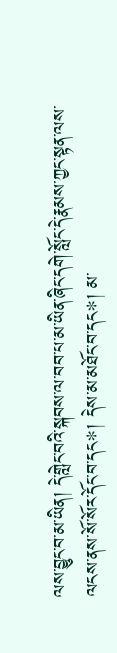ལས་བྱུང་བ་མ་ཡིན། དེ་གླེང་བའི་སྐབས་ལ་བབ་པ་མ་ཡིན་ཞིང་དགེ་སློང་དེ་རྣམས་ཀྱང་སྟན་ལས་ལངས་ནས་སོ་སོར་དོང་བ་དང*། དེས་མ་མཐོང་བ་དང*། མ་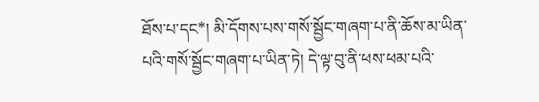ཐོས་པ་དང*། མི་དོགས་པས་གསོ་སྦྱོང་གཞག་པ་ནི་ཆོས་མ་ཡིན་པའི་གསོ་སྦྱོང་གཞག་པ་ཡིན་ཏེ། དེ་ལྟ་བུ་ནི་ཕས་ཕམ་པའི་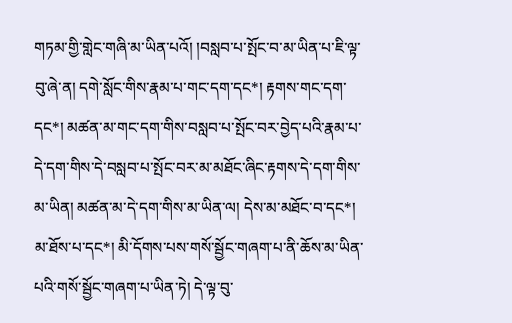གཏམ་གྱི་གླེང་གཞི་མ་ཡིན་པའོ། །བསླབ་པ་སྤོང་བ་མ་ཡིན་པ་ཇི་ལྟ་བུ་ཞེ་ན། དགེ་སློང་གིས་རྣམ་པ་གང་དག་དང*། རྟགས་གང་དག་དང*། མཚན་མ་གང་དག་གིས་བསླབ་པ་སྤོང་བར་བྱེད་པའི་རྣམ་པ་དེ་དག་གིས་དེ་བསླབ་པ་སྤོང་བར་མ་མཐོང་ཞིང་རྟགས་དེ་དག་གིས་མ་ཡིན། མཚན་མ་དེ་དག་གིས་མ་ཡིན་ལ། དེས་མ་མཐོང་བ་དང*། མ་ཐོས་པ་དང*། མི་དོགས་པས་གསོ་སྦྱོང་གཞག་པ་ནི་ཆོས་མ་ཡིན་པའི་གསོ་སྦྱོང་གཞག་པ་ཡིན་ཏེ། དེ་ལྟ་བུ་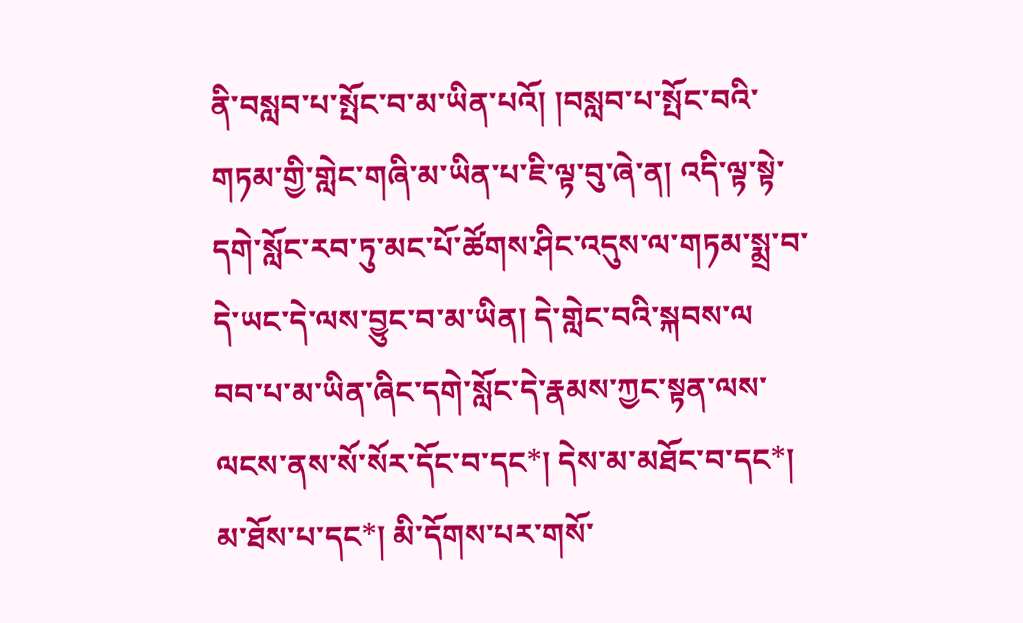ནི་བསླབ་པ་སྤོང་བ་མ་ཡིན་པའོ། །བསླབ་པ་སྤོང་བའི་གཏམ་གྱི་གླེང་གཞི་མ་ཡིན་པ་ཇི་ལྟ་བུ་ཞེ་ན། འདི་ལྟ་སྟེ་དགེ་སློང་རབ་ཏུ་མང་པོ་ཚོགས་ཤིང་འདུས་ལ་གཏམ་སྨྲ་བ་དེ་ཡང་དེ་ལས་བྱུང་བ་མ་ཡིན། དེ་གླེང་བའི་སྐབས་ལ
བབ་པ་མ་ཡིན་ཞིང་དགེ་སློང་དེ་རྣམས་ཀྱང་སྟན་ལས་ལངས་ནས་སོ་སོར་དོང་བ་དང*། དེས་མ་མཐོང་བ་དང*། མ་ཐོས་པ་དང*། མི་དོགས་པར་གསོ་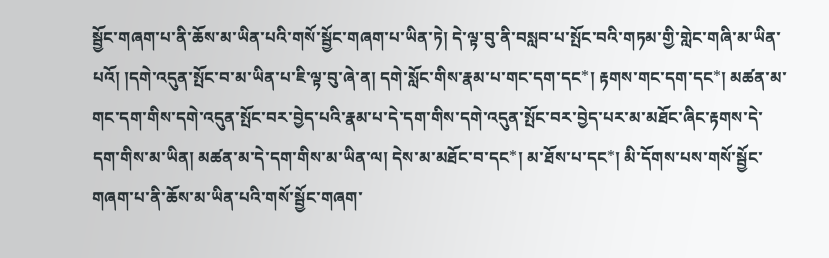སྦྱོང་གཞག་པ་ནི་ཆོས་མ་ཡིན་པའི་གསོ་སྦྱོང་གཞག་པ་ཡིན་ཏེ། དེ་ལྟ་བུ་ནི་བསླབ་པ་སྤོང་བའི་གཏམ་གྱི་གླེང་གཞི་མ་ཡིན་པའོ། །དགེ་འདུན་སྤོང་བ་མ་ཡིན་པ་ཇི་ལྟ་བུ་ཞེ་ན། དགེ་སློང་གིས་རྣམ་པ་གང་དག་དང*། རྟགས་གང་དག་དང*། མཚན་མ་གང་དག་གིས་དགེ་འདུན་སྤོང་བར་བྱེད་པའི་རྣམ་པ་དེ་དག་གིས་དགེ་འདུན་སྤོང་བར་བྱེད་པར་མ་མཐོང་ཞིང་རྟགས་དེ་དག་གིས་མ་ཡིན། མཚན་མ་དེ་དག་གིས་མ་ཡིན་ལ། དེས་མ་མཐོང་བ་དང*། མ་ཐོས་པ་དང*། མི་དོགས་པས་གསོ་སྦྱོང་གཞག་པ་ནི་ཆོས་མ་ཡིན་པའི་གསོ་སྦྱོང་གཞག་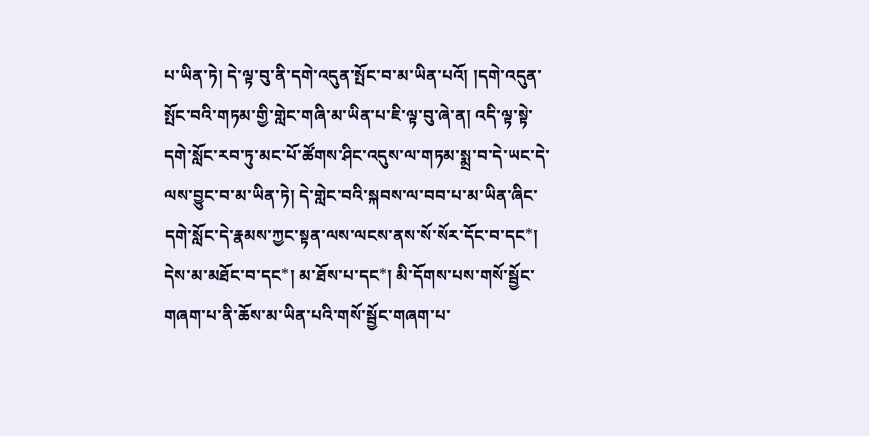པ་ཡིན་ཏེ། དེ་ལྟ་བུ་ནི་དགེ་འདུན་སྤོང་བ་མ་ཡིན་པའོ། །དགེ་འདུན་སྤོང་བའི་གཏམ་གྱི་གླེང་གཞི་མ་ཡིན་པ་ཇི་ལྟ་བུ་ཞེ་ན། འདི་ལྟ་སྟེ་དགེ་སློང་རབ་ཏུ་མང་པོ་ཚོགས་ཤིང་འདུས་ལ་གཏམ་སྨྲ་བ་དེ་ཡང་དེ་ལས་བྱུང་བ་མ་ཡིན་ཏེ། དེ་གླེང་བའི་སྐབས་ལ་བབ་པ་མ་ཡིན་ཞིང་དགེ་སློང་དེ་རྣམས་ཀྱང་སྟན་ལས་ལངས་ནས་སོ་སོར་དོང་བ་དང*། དེས་མ་མཐོང་བ་དང*། མ་ཐོས་པ་དང*། མི་དོགས་པས་གསོ་སྦྱོང་གཞག་པ་ནི་ཆོས་མ་ཡིན་པའི་གསོ་སྦྱོང་གཞག་པ་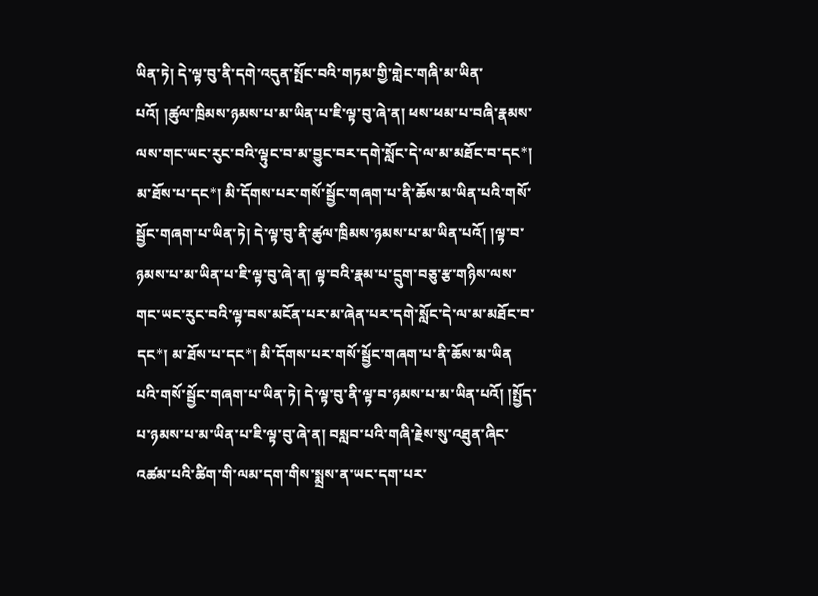ཡིན་ཏེ། དེ་ལྟ་བུ་ནི་དགེ་འདུན་སྤོང་བའི་གཏམ་གྱི་གླེང་གཞི་མ་ཡིན་པའོ། །ཚུལ་ཁྲིམས་ཉམས་པ་མ་ཡིན་པ་ཇི་ལྟ་བུ་ཞེ་ན། ཕས་ཕམ་པ་བཞི་རྣམས་ལས་གང་ཡང་རུང་བའི་ལྟུང་བ་མ་བྱུང་བར་དགེ་སློང་དེ་ལ་མ་མཐོང་བ་དང*། མ་ཐོས་པ་དང*། མི་དོགས་པར་གསོ་སྦྱོང་གཞག་པ་ནི་ཆོས་མ་ཡིན་པའི་གསོ་སྦྱོང་གཞག་པ་ཡིན་ཏེ། དེ་ལྟ་བུ་ནི་ཚུལ་ཁྲིམས་ཉམས་པ་མ་ཡིན་པའོ། །ལྟ་བ་ཉམས་པ་མ་ཡིན་པ་ཇི་ལྟ་བུ་ཞེ་ན། ལྟ་བའི་རྣམ་པ་དྲུག་བཅུ་རྩ་གཉིས་ལས་གང་ཡང་རུང་བའི་ལྟ་བས་མངོན་པར་མ་ཞེན་པར་དགེ་སློང་དེ་ལ་མ་མཐོང་བ་དང*། མ་ཐོས་པ་དང*། མི་དོགས་པར་གསོ་སྦྱོང་གཞག་པ་ནི་ཆོས་མ་ཡིན
པའི་གསོ་སྦྱོང་གཞག་པ་ཡིན་ཏེ། དེ་ལྟ་བུ་ནི་ལྟ་བ་ཉམས་པ་མ་ཡིན་པའོ། །སྤྱོད་པ་ཉམས་པ་མ་ཡིན་པ་ཇི་ལྟ་བུ་ཞེ་ན། བསླབ་པའི་གཞི་རྗེས་སུ་འཐུན་ཞིང་འཚམ་པའི་ཚིག་གི་ལམ་དག་གིས་སྨྲས་ན་ཡང་དག་པར་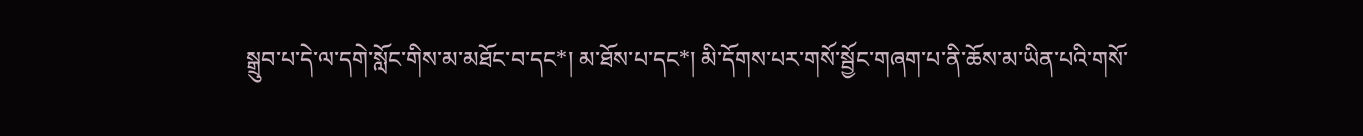སྒྲུབ་པ་དེ་ལ་དགེ་སློང་གིས་མ་མཐོང་བ་དང*། མ་ཐོས་པ་དང*། མི་དོགས་པར་གསོ་སྦྱོང་གཞག་པ་ནི་ཆོས་མ་ཡིན་པའི་གསོ་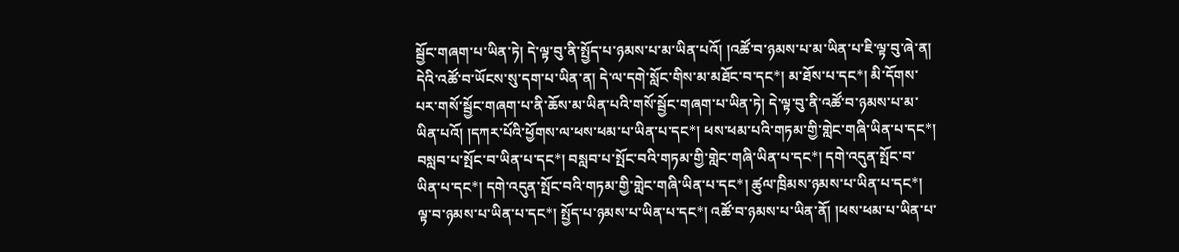སྦྱོང་གཞག་པ་ཡིན་ཏེ། དེ་ལྟ་བུ་ནི་སྤྱོད་པ་ཉམས་པ་མ་ཡིན་པའོ། །འཚོ་བ་ཉམས་པ་མ་ཡིན་པ་ཇི་ལྟ་བུ་ཞེ་ན། དེའི་འཚོ་བ་ཡོངས་སུ་དག་པ་ཡིན་ན། དེ་ལ་དགེ་སློང་གིས་མ་མཐོང་བ་དང*། མ་ཐོས་པ་དང*། མི་དོགས་པར་གསོ་སྦྱོང་གཞག་པ་ནི་ཆོས་མ་ཡིན་པའི་གསོ་སྦྱོང་གཞག་པ་ཡིན་ཏེ། དེ་ལྟ་བུ་ནི་འཚོ་བ་ཉམས་པ་མ་ཡིན་པའོ། །དཀར་པོའི་ཕྱོགས་ལ་ཕས་ཕམ་པ་ཡིན་པ་དང*། ཕས་ཕམ་པའི་གཏམ་གྱི་གླེང་གཞི་ཡིན་པ་དང*། བསླབ་པ་སྤོང་བ་ཡིན་པ་དང*། བསླབ་པ་སྤོང་བའི་གཏམ་གྱི་གླེང་གཞི་ཡིན་པ་དང*། དགེ་འདུན་སྤོང་བ་ཡིན་པ་དང*། དགེ་འདུན་སྤོང་བའི་གཏམ་གྱི་གླེང་གཞི་ཡིན་པ་དང*། ཚུལ་ཁྲིམས་ཉམས་པ་ཡིན་པ་དང*། ལྟ་བ་ཉམས་པ་ཡིན་པ་དང*། སྤྱོད་པ་ཉམས་པ་ཡིན་པ་དང*། འཚོ་བ་ཉམས་པ་ཡིན་ནོ། །ཕས་ཕམ་པ་ཡིན་པ་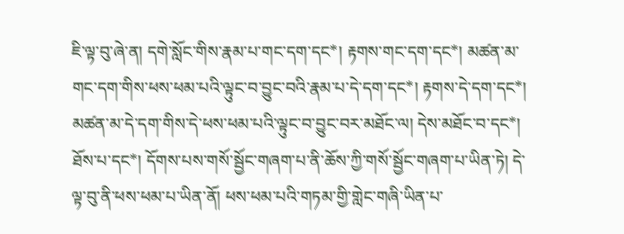ཇི་ལྟ་བུ་ཞེ་ན། དགེ་སློང་གིས་རྣམ་པ་གང་དག་དང*། རྟགས་གང་དག་དང*། མཚན་མ་གང་དག་གིས་ཕས་ཕམ་པའི་ལྟུང་བ་བྱུང་བའི་རྣམ་པ་དེ་དག་དང*། རྟགས་དེ་དག་དང*། མཚན་མ་དེ་དག་གིས་དེ་ཕས་ཕམ་པའི་ལྟུང་བ་བྱུང་བར་མཐོང་ལ། དེས་མཐོང་བ་དང*། ཐོས་པ་དང*། དོགས་པས་གསོ་སྦྱོང་གཞག་པ་ནི་ཆོས་ཀྱི་གསོ་སྦྱོང་གཞག་པ་ཡིན་ཏེ། དེ་ལྟ་བུ་ནི་ཕས་ཕམ་པ་ཡིན་ནོ། ཕས་ཕམ་པའི་གཏམ་གྱི་གླེང་གཞི་ཡིན་པ་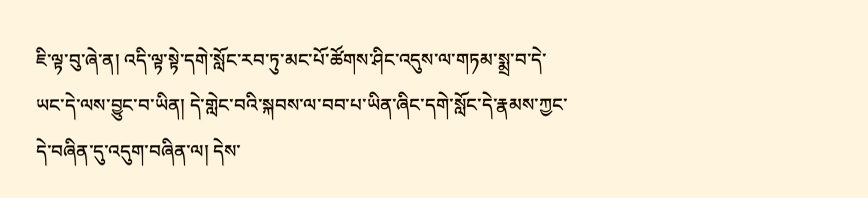ཇི་ལྟ་བུ་ཞེ་ན། འདི་ལྟ་སྟེ་དགེ་སློང་རབ་ཏུ་མང་པོ་ཚོགས་ཤིང་འདུས་ལ་གཏམ་སྨྲ་བ་དེ་ཡང་དེ་ལས་བྱུང་བ་ཡིན། དེ་གླེང་བའི་སྐབས་ལ་བབ་པ་ཡིན་ཞིང་དགེ་སློང་དེ་རྣམས་ཀྱང་དེ་བཞིན་དུ་འདུག་བཞིན་ལ། དེས་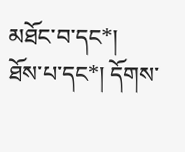མཐོང་བ་དང*།
ཐོས་པ་དང*། དོགས་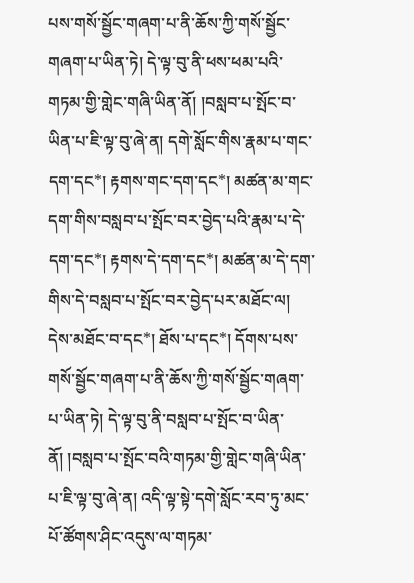པས་གསོ་སྦྱོང་གཞག་པ་ནི་ཆོས་ཀྱི་གསོ་སྦྱོང་གཞག་པ་ཡིན་ཏེ། དེ་ལྟ་བུ་ནི་ཕས་ཕམ་པའི་གཏམ་གྱི་གླེང་གཞི་ཡིན་ནོ། །བསླབ་པ་སྤོང་བ་ཡིན་པ་ཇི་ལྟ་བུ་ཞེ་ན། དགེ་སློང་གིས་རྣམ་པ་གང་དག་དང*། རྟགས་གང་དག་དང*། མཚན་མ་གང་དག་གིས་བསླབ་པ་སྤོང་བར་བྱེད་པའི་རྣམ་པ་དེ་དག་དང*། རྟགས་དེ་དག་དང*། མཚན་མ་དེ་དག་གིས་དེ་བསླབ་པ་སྤོང་བར་བྱེད་པར་མཐོང་ལ། དེས་མཐོང་བ་དང*། ཐོས་པ་དང*། དོགས་པས་གསོ་སྦྱོང་གཞག་པ་ནི་ཆོས་ཀྱི་གསོ་སྦྱོང་གཞག་པ་ཡིན་ཏེ། དེ་ལྟ་བུ་ནི་བསླབ་པ་སྤོང་བ་ཡིན་ནོ། །བསླབ་པ་སྤོང་བའི་གཏམ་གྱི་གླེང་གཞི་ཡིན་པ་ཇི་ལྟ་བུ་ཞེ་ན། འདི་ལྟ་སྟེ་དགེ་སློང་རབ་ཏུ་མང་པོ་ཚོགས་ཤིང་འདུས་ལ་གཏམ་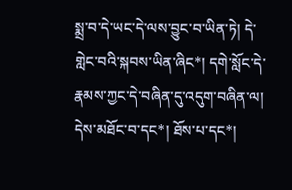སྨྲ་བ་དེ་ཡང་དེ་ལས་བྱུང་བ་ཡིན་ཏེ། དེ་གླེང་བའི་སྐབས་ཡིན་ཞིང*། དགེ་སློང་དེ་རྣམས་ཀྱང་དེ་བཞིན་དུ་འདུག་བཞིན་ལ། དེས་མཐོང་བ་དང*། ཐོས་པ་དང*།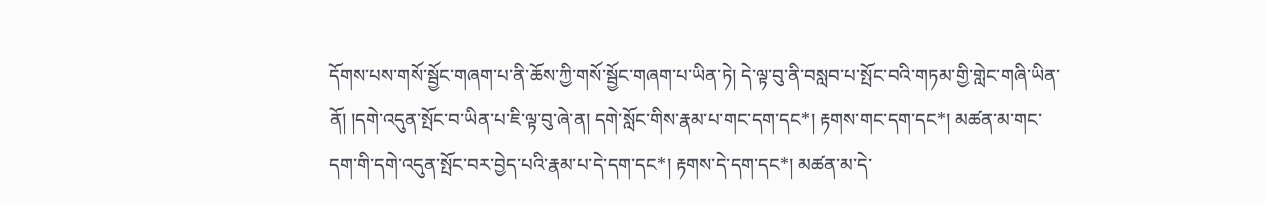དོགས་པས་གསོ་སྦྱོང་གཞག་པ་ནི་ཆོས་ཀྱི་གསོ་སྦྱོང་གཞག་པ་ཡིན་ཏེ། དེ་ལྟ་བུ་ནི་བསླབ་པ་སྤོང་བའི་གཏམ་གྱི་གླེང་གཞི་ཡིན་ནོ། །དགེ་འདུན་སྤོང་བ་ཡིན་པ་ཇི་ལྟ་བུ་ཞེ་ན། དགེ་སློང་གིས་རྣམ་པ་གང་དག་དང*། རྟགས་གང་དག་དང*། མཚན་མ་གང་དག་གི་དགེ་འདུན་སྤོང་བར་བྱེད་པའི་རྣམ་པ་དེ་དག་དང*། རྟགས་དེ་དག་དང*། མཚན་མ་དེ་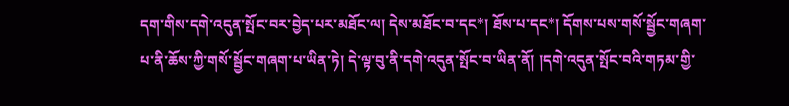དག་གིས་དགེ་འདུན་སྤོང་བར་བྱེད་པར་མཐོང་ལ། དེས་མཐོང་བ་དང*། ཐོས་པ་དང*། དོགས་པས་གསོ་སྦྱོང་གཞག་པ་ནི་ཆོས་ཀྱི་གསོ་སྦྱོང་གཞག་པ་ཡིན་ཏེ། དེ་ལྟ་བུ་ནི་དགེ་འདུན་སྤོང་བ་ཡིན་ནོ། །དགེ་འདུན་སྤོང་བའི་གཏམ་གྱི་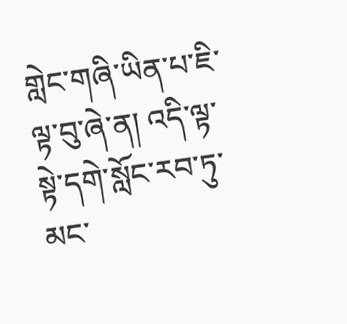གླེང་གཞི་ཡིན་པ་ཇི་ལྟ་བུ་ཞེ་ན། འདི་ལྟ་སྟེ་དགེ་སློང་རབ་ཏུ་མང་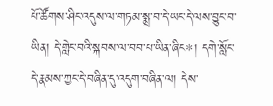པོ་ཚོགས་ཤིང་འདུས་ལ་གཏམ་སྨྲ་བ་དེ་ཡང་དེ་ལས་བྱུང་བ་ཡིན། དེ་གླེང་བའི་སྐབས་ལ་བབ་པ་ཡིན་ཞིང*། དགེ་སློང་དེ་རྣམས་ཀྱང་དེ་བཞིན་དུ་འདུག་བཞིན་ལ། དེས་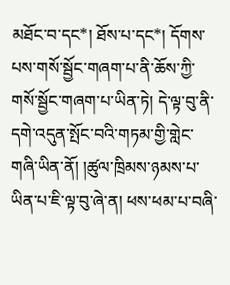མཐོང་བ་དང*། ཐོས་པ་དང*། དོགས་པས་གསོ་སྦྱོང་གཞག་པ་ནི་ཆོས་ཀྱི་གསོ་སྦྱོང་གཞག་པ་ཡིན་ཏེ། དེ་ལྟ་བུ་ནི་དགེ་འདུན་སྤོང་བའི་གཏམ་གྱི་གླེང་གཞི་ཡིན་ནོ། །ཚུལ་ཁྲིམས་ཉམས་པ་ཡིན་པ་ཇི་ལྟ་བུ་ཞེ་ན། ཕས་ཕམ་པ་བཞི་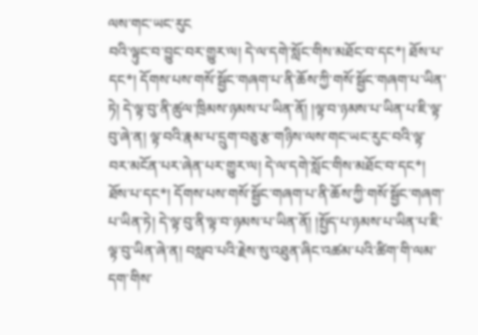ལས་གང་ཡང་རུང
བའི་ལྟུང་བ་བྱུང་བར་གྱུར་ལ། དེ་ལ་དགེ་སློང་གིས་མཐོང་བ་དང*། ཐོས་པ་དང*། དོགས་པས་གསོ་སྦྱོང་གཞག་པ་ནི་ཆོས་ཀྱི་གསོ་སྦྱོང་གཞག་པ་ཡིན་ཏེ། དེ་ལྟ་བུ་ནི་ཚུལ་ཁྲིམས་ཉམས་པ་ཡིན་ནོ། །ལྟ་བ་ཉམས་པ་ཡིན་པ་ཇི་ལྟ་བུ་ཞེ་ན། ལྟ་བའི་རྣམ་པ་དྲུག་བཅུ་རྩ་གཉིས་ལས་གང་ཡང་རུང་བའི་ལྟ་བར་མངོན་པར་ཞེན་པར་གྱུར་ལ། དེ་ལ་དགེ་སློང་གིས་མཐོང་བ་དང*། ཐོས་པ་དང*། དོགས་པས་གསོ་སྦྱོང་གཞག་པ་ནི་ཆོས་ཀྱི་གསོ་སྦྱོང་གཞག་པ་ཡིན་ཏེ། དེ་ལྟ་བུ་ནི་ལྟ་བ་ཉམས་པ་ཡིན་ནོ། །སྤྱོད་པ་ཉམས་པ་ཡིན་པ་ཇི་ལྟ་བུ་ཡིན་ཞེ་ན། བསླབ་པའི་རྗེས་སུ་འཐུན་ཞིང་འཚམ་པའི་ཚིག་གི་ལམ་དག་གིས་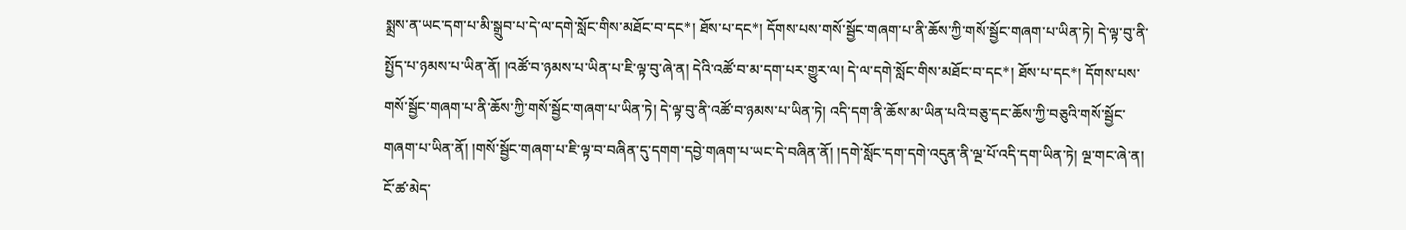སྨྲས་ན་ཡང་དག་པ་མི་སྒྲུབ་པ་དེ་ལ་དགེ་སློང་གིས་མཐོང་བ་དང*། ཐོས་པ་དང*། དོགས་པས་གསོ་སྦྱོང་གཞག་པ་ནི་ཆོས་ཀྱི་གསོ་སྦྱོང་གཞག་པ་ཡིན་ཏེ། དེ་ལྟ་བུ་ནི་སྤྱོད་པ་ཉམས་པ་ཡིན་ནོ། །འཚོ་བ་ཉམས་པ་ཡིན་པ་ཇི་ལྟ་བུ་ཞེ་ན། དེའི་འཚོ་བ་མ་དག་པར་གྱུར་ལ། དེ་ལ་དགེ་སློང་གིས་མཐོང་བ་དང*། ཐོས་པ་དང*། དོགས་པས་གསོ་སྦྱོང་གཞག་པ་ནི་ཆོས་ཀྱི་གསོ་སྦྱོང་གཞག་པ་ཡིན་ཏེ། དེ་ལྟ་བུ་ནི་འཚོ་བ་ཉམས་པ་ཡིན་ཏེ། འདི་དག་ནི་ཆོས་མ་ཡིན་པའི་བཅུ་དང་ཆོས་ཀྱི་བཅུའི་གསོ་སྦྱོང་གཞག་པ་ཡིན་ནོ། །གསོ་སྦྱོང་གཞག་པ་ཇི་ལྟ་བ་བཞིན་དུ་དགག་དབྱེ་གཞག་པ་ཡང་དེ་བཞིན་ནོ། །དགེ་སློང་དག་དགེ་འདུན་ནི་ལྔ་པོ་འདི་དག་ཡིན་ཏེ། ལྔ་གང་ཞེ་ན། ངོ་ཚ་མེད་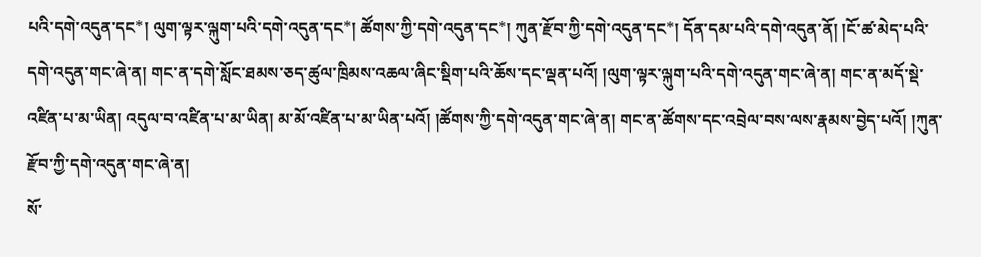པའི་དགེ་འདུན་དང*། ལུག་ལྟར་ལྐུག་པའི་དགེ་འདུན་དང*། ཚོགས་ཀྱི་དགེ་འདུན་དང*། ཀུན་རྫོབ་ཀྱི་དགེ་འདུན་དང*། དོན་དམ་པའི་དགེ་འདུན་ནོ། །ངོ་ཚ་མེད་པའི་དགེ་འདུན་གང་ཞེ་ན། གང་ན་དགེ་སློང་ཐམས་ཅད་ཚུལ་ཁྲིམས་འཆལ་ཞིང་སྡིག་པའི་ཆོས་དང་ལྡན་པའོ། །ལུག་ལྟར་ལྐུག་པའི་དགེ་འདུན་གང་ཞེ་ན། གང་ན་མདོ་སྡེ་འཛིན་པ་མ་ཡིན། འདུལ་བ་འཛིན་པ་མ་ཡིན། མ་མོ་འཛིན་པ་མ་ཡིན་པའོ། །ཚོགས་ཀྱི་དགེ་འདུན་གང་ཞེ་ན། གང་ན་ཚོགས་དང་འབྲེལ་བས་ལས་རྣམས་བྱེད་པའོ། །ཀུན་རྫོབ་ཀྱི་དགེ་འདུན་གང་ཞེ་ན།
སོ་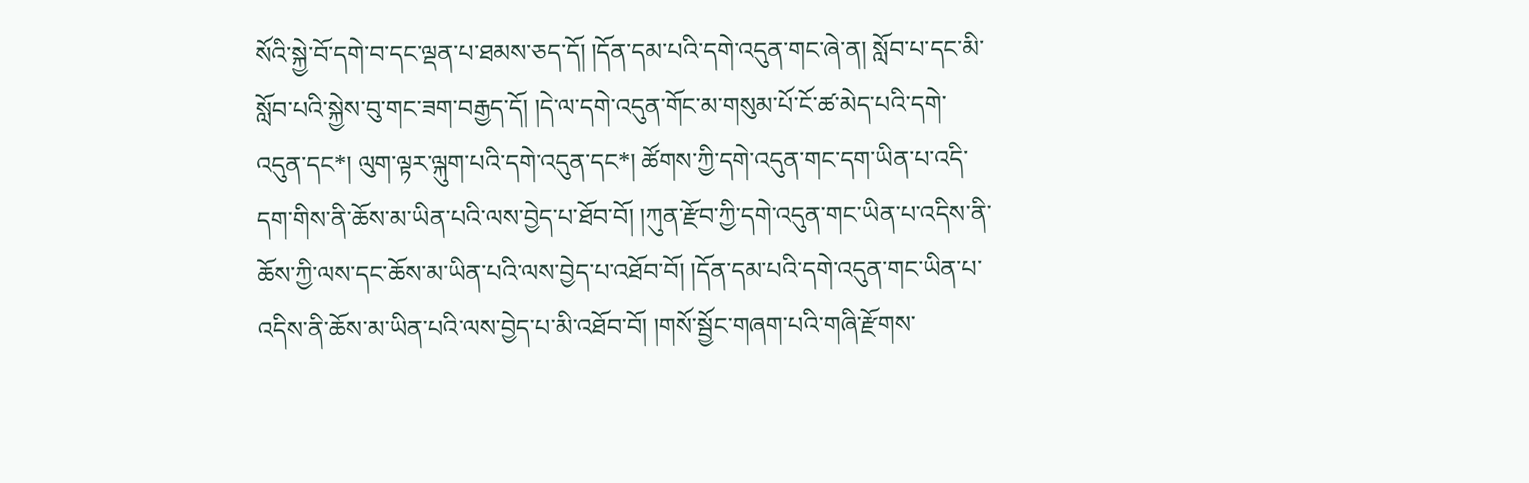སོའི་སྐྱེ་བོ་དགེ་བ་དང་ལྡན་པ་ཐམས་ཅད་དོ། །དོན་དམ་པའི་དགེ་འདུན་གང་ཞེ་ན། སློབ་པ་དང་མི་སློབ་པའི་སྐྱེས་བུ་གང་ཟག་བརྒྱད་དོ། །དེ་ལ་དགེ་འདུན་གོང་མ་གསུམ་པོ་ངོ་ཚ་མེད་པའི་དགེ་འདུན་དང*། ལུག་ལྟར་ལྐུག་པའི་དགེ་འདུན་དང*། ཚོགས་ཀྱི་དགེ་འདུན་གང་དག་ཡིན་པ་འདི་དག་གིས་ནི་ཆོས་མ་ཡིན་པའི་ལས་བྱེད་པ་ཐོབ་བོ། །ཀུན་རྫོབ་ཀྱི་དགེ་འདུན་གང་ཡིན་པ་འདིས་ནི་ཆོས་ཀྱི་ལས་དང་ཆོས་མ་ཡིན་པའི་ལས་བྱེད་པ་འཐོབ་བོ། །དོན་དམ་པའི་དགེ་འདུན་གང་ཡིན་པ་འདིས་ནི་ཆོས་མ་ཡིན་པའི་ལས་བྱེད་པ་མི་འཐོབ་བོ། །གསོ་སྦྱོང་གཞག་པའི་གཞི་རྫོགས་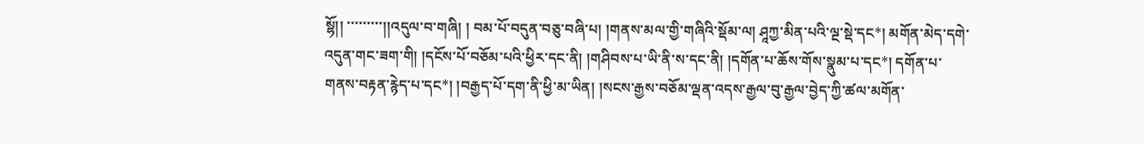སྷོ།། ་་་་་་་་་།།འདུལ་བ་གཞི། ། བམ་པོ་བདུན་བཅུ་བཞི་པ། །གནས་མལ་གྱི་གཞིའི་སྡོམ་ལ། ཤཱཀྱ་མིན་པའི་ལྔ་སྡེ་དང*། མགོན་མེད་དགེ་འདུན་གང་ཟག་གི། །དངོས་པོ་བཅོམ་པའི་ཕྱིར་དང་ནི། །གཤིབས་པ་ཡི་ནི་ས་དང་ནི། །དགོན་པ་ཆོས་གོས་སྣུམ་པ་དང*། དགོན་པ་གནས་བརྟན་རྙེད་པ་དང*། །བརྒྱད་པོ་དག་ནི་ཕྱི་མ་ཡིན། །སངས་རྒྱས་བཅོམ་ལྡན་འདས་རྒྱལ་བུ་རྒྱལ་བྱེད་ཀྱི་ཚལ་མགོན་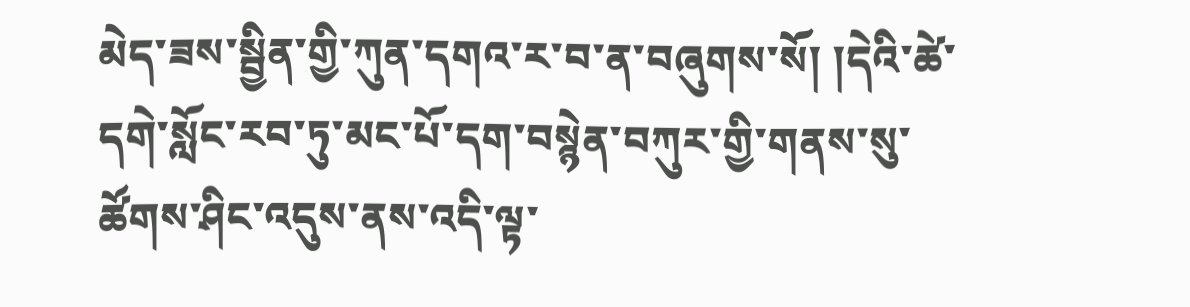མེད་ཟས་སྦྱིན་གྱི་ཀུན་དགའ་ར་བ་ན་བཞུགས་སོ། །དེའི་ཚེ་དགེ་སློང་རབ་ཏུ་མང་པོ་དག་བསྙེན་བཀུར་གྱི་གནས་སུ་ཚོགས་ཤིང་འདུས་ནས་འདི་ལྟ་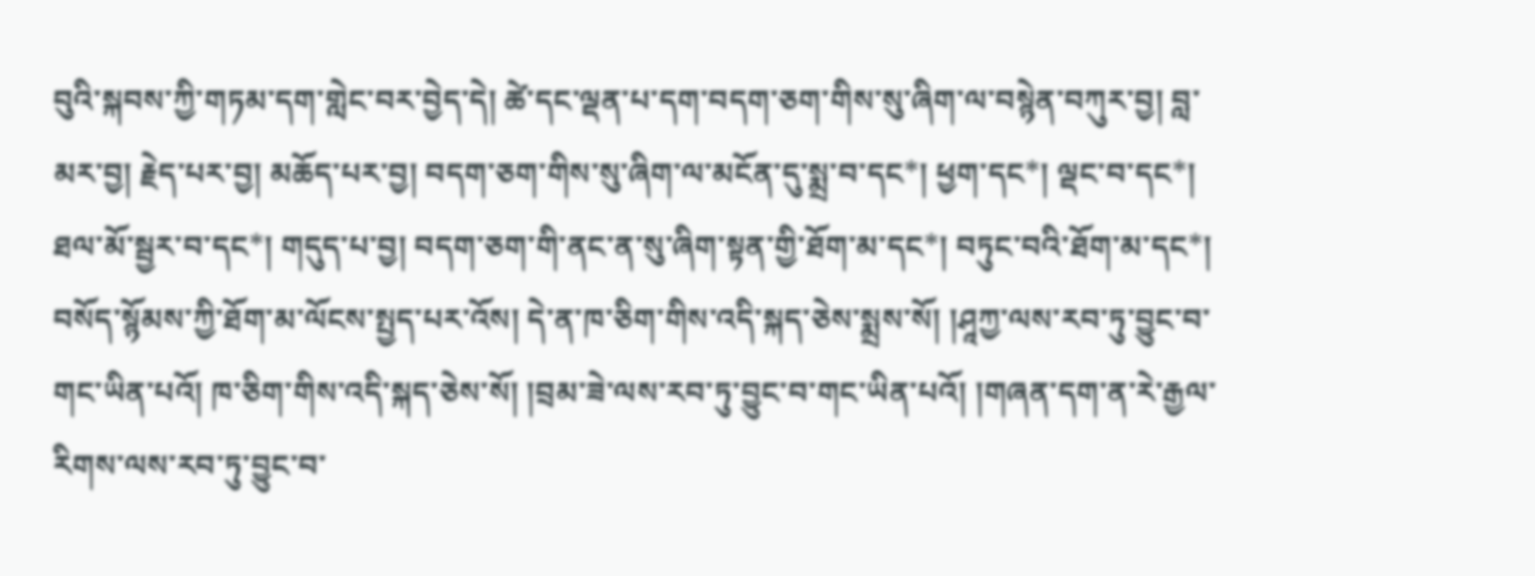བུའི་སྐབས་ཀྱི་གཏམ་དག་གླེང་བར་བྱེད་དེ། ཚེ་དང་ལྡན་པ་དག་བདག་ཅག་གིས་སུ་ཞིག་ལ་བསྙེན་བཀུར་བྱ། བླ་མར་བྱ། རྗེད་པར་བྱ། མཆོད་པར་བྱ། བདག་ཅག་གིས་སུ་ཞིག་ལ་མངོན་དུ་སྨྲ་བ་དང*། ཕྱག་དང*། ལྡང་བ་དང*། ཐལ་མོ་སྦྱར་བ་དང*། གདུད་པ་བྱ། བདག་ཅག་གི་ནང་ན་སུ་ཞིག་སྟན་གྱི་ཐོག་མ་དང*། བཏུང་བའི་ཐོག་མ་དང*། བསོད་སྙོམས་ཀྱི་ཐོག་མ་ལོངས་སྤྱད་པར་འོས། དེ་ན་ཁ་ཅིག་གིས་འདི་སྐད་ཅེས་སྨྲས་སོ། །ཤཱཀྱ་ལས་རབ་ཏུ་བྱུང་བ་གང་ཡིན་པའོ། ཁ་ཅིག་གིས་འདི་སྐད་ཅེས་སོ། །བྲམ་ཟེ་ལས་རབ་ཏུ་བྱུང་བ་གང་ཡིན་པའོ། །གཞན་དག་ན་རེ་རྒྱལ་རིགས་ལས་རབ་ཏུ་བྱུང་བ་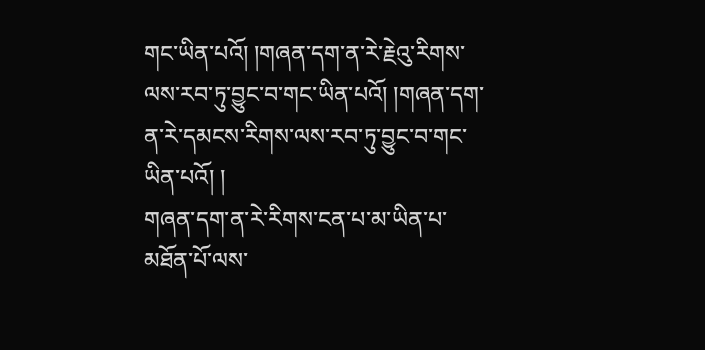གང་ཡིན་པའོ། །གཞན་དག་ན་རེ་རྗེའུ་རིགས་ལས་རབ་ཏུ་བྱུང་བ་གང་ཡིན་པའོ། །གཞན་དག་ན་རེ་དམངས་རིགས་ལས་རབ་ཏུ་བྱུང་བ་གང་ཡིན་པའོ། །
གཞན་དག་ན་རེ་རིགས་ངན་པ་མ་ཡིན་པ་མཐོན་པོ་ལས་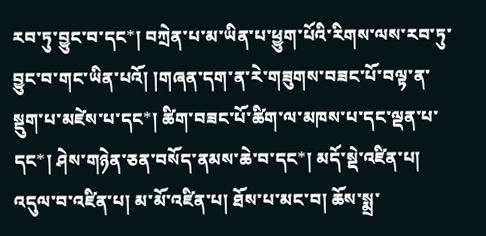རབ་ཏུ་བྱུང་བ་དང*། བཀྲེན་པ་མ་ཡིན་པ་ཕྱུག་པོའི་རིགས་ལས་རབ་ཏུ་བྱུང་བ་གང་ཡིན་པའོ། །གཞན་དག་ན་རེ་གཟུགས་བཟང་པོ་བལྟ་ན་སྡུག་པ་མཛེས་པ་དང*། ཚིག་བཟང་པོ་ཚིག་ལ་མཁས་པ་དང་ལྡན་པ་དང*། ཤེས་གཉེན་ཅན་བསོད་ནམས་ཆེ་བ་དང*། མདོ་སྡེ་འཛིན་པ། འདུལ་བ་འཛིན་པ། མ་མོ་འཛིན་པ། ཐོས་པ་མང་བ། ཆོས་སྨྲ་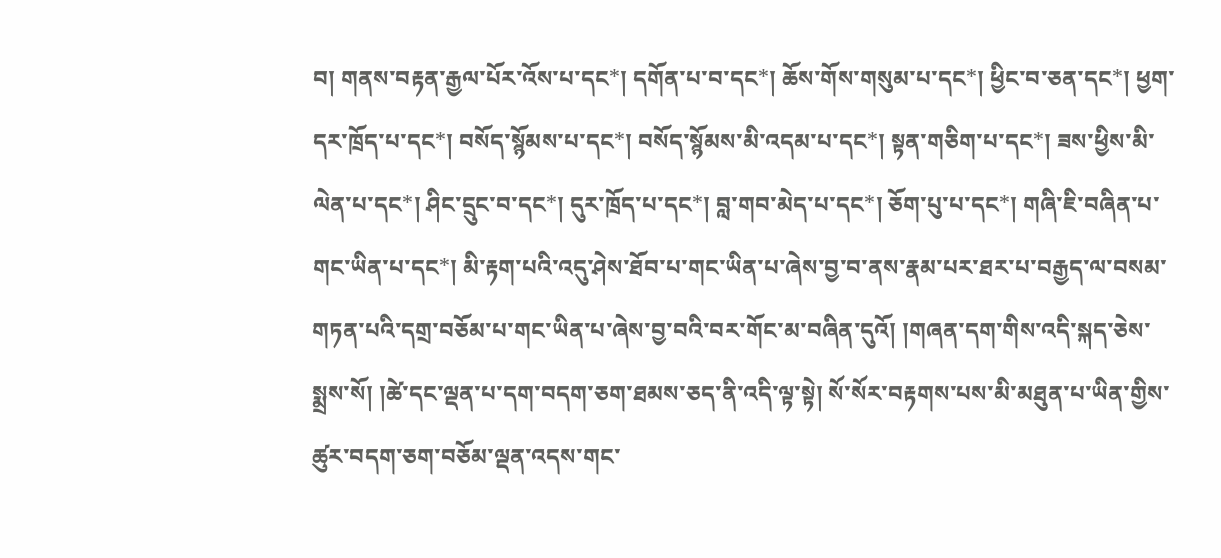བ། གནས་བརྟན་རྒྱལ་པོར་འོས་པ་དང*། དགོན་པ་བ་དང*། ཆོས་གོས་གསུམ་པ་དང*། ཕྱིང་བ་ཅན་དང*། ཕྱག་དར་ཁྲོད་པ་དང*། བསོད་སྙོམས་པ་དང*། བསོད་སྙོམས་མི་འདམ་པ་དང*། སྟན་གཅིག་པ་དང*། ཟས་ཕྱིས་མི་ལེན་པ་དང*། ཤིང་དྲུང་བ་དང*། དུར་ཁྲོད་པ་དང*། བླ་གབ་མེད་པ་དང*། ཅོག་པུ་པ་དང*། གཞི་ཇི་བཞིན་པ་གང་ཡིན་པ་དང*། མི་རྟག་པའི་འདུ་ཤེས་ཐོབ་པ་གང་ཡིན་པ་ཞེས་བྱ་བ་ནས་རྣམ་པར་ཐར་པ་བརྒྱད་ལ་བསམ་གཏན་པའི་དགྲ་བཅོམ་པ་གང་ཡིན་པ་ཞེས་བྱ་བའི་བར་གོང་མ་བཞིན་དུའོ། །གཞན་དག་གིས་འདི་སྐད་ཅེས་སྨྲས་སོ། །ཚེ་དང་ལྡན་པ་དག་བདག་ཅག་ཐམས་ཅད་ནི་འདི་ལྟ་སྟེ། སོ་སོར་བརྟགས་པས་མི་མཐུན་པ་ཡིན་གྱིས་ཚུར་བདག་ཅག་བཅོམ་ལྡན་འདས་གང་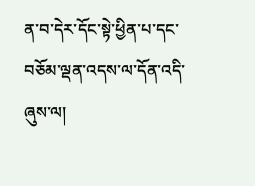ན་བ་དེར་དོང་སྟེ་ཕྱིན་པ་དང་བཅོམ་ལྡན་འདས་ལ་དོན་འདི་ཞུས་ལ།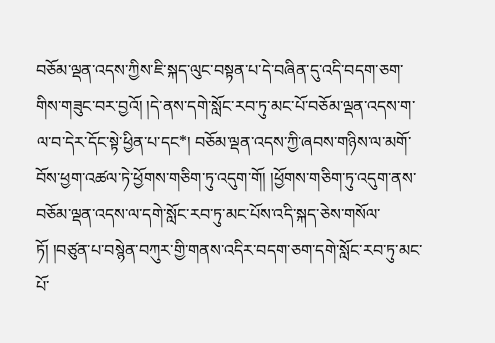བཅོམ་ལྡན་འདས་ཀྱིས་ཇི་སྐད་ལུང་བསྟན་པ་དེ་བཞིན་དུ་འདི་བདག་ཅག་གིས་གཟུང་བར་བྱའོ། །དེ་ནས་དགེ་སློང་རབ་ཏུ་མང་པོ་བཅོམ་ལྡན་འདས་ག་ལ་བ་དེར་དོང་སྟེ་ཕྱིན་པ་དང*། བཅོམ་ལྡན་འདས་ཀྱི་ཞབས་གཉིས་ལ་མགོ་བོས་ཕྱག་འཚལ་ཏེ་ཕྱོགས་གཅིག་ཏུ་འདུག་གོ། །ཕྱོགས་གཅིག་ཏུ་འདུག་ནས་བཅོམ་ལྡན་འདས་ལ་དགེ་སློང་རབ་ཏུ་མང་པོས་འདི་སྐད་ཅེས་གསོལ་ཏོ། །བཙུན་པ་བསྙེན་བཀུར་གྱི་གནས་འདིར་བདག་ཅག་དགེ་སློང་རབ་ཏུ་མང་པོ་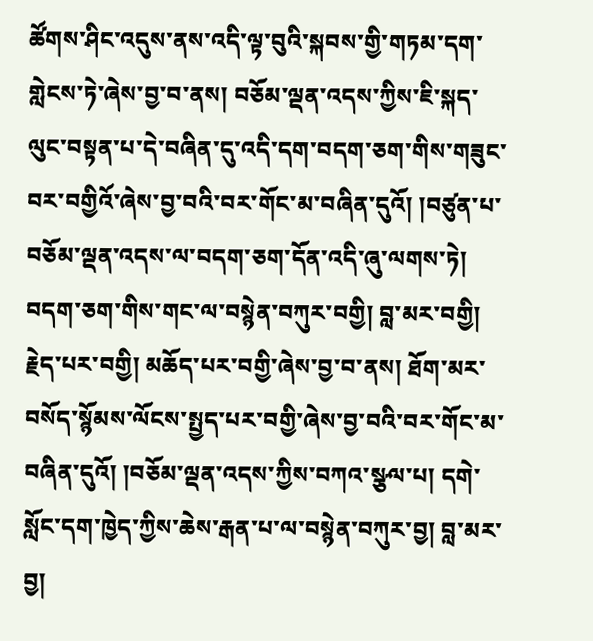ཚོགས་ཤིང་འདུས་ནས་འདི་ལྟ་བུའི་སྐབས་གྱི་གཏམ་དག་གླེངས་ཏེ་ཞེས་བྱ་བ་ནས། བཅོམ་ལྡན་འདས་ཀྱིས་ཇི་སྐད་ལུང་བསྟན་པ་དེ་བཞིན་དུ་འདི་དག་བདག་ཅག་གིས་གཟུང་བར་བགྱིའོ་ཞེས་བྱ་བའི་བར་གོང་མ་བཞིན་དུའོ། །བཙུན་པ་བཅོམ་ལྡན་འདས་ལ་བདག་ཅག་དོན་འདི་ཞུ་ལགས་ཏེ།
བདག་ཅག་གིས་གང་ལ་བསྙེན་བཀུར་བགྱི། བླ་མར་བགྱི། རྗེད་པར་བགྱི། མཆོད་པར་བགྱི་ཞེས་བྱ་བ་ནས། ཐོག་མར་བསོད་སྙོམས་ལོངས་སྤྱད་པར་བགྱི་ཞེས་བྱ་བའི་བར་གོང་མ་བཞིན་དུའོ། །བཅོམ་ལྡན་འདས་ཀྱིས་བཀའ་སྩལ་པ། དགེ་སློང་དག་ཁྱེད་ཀྱིས་ཆེས་རྒན་པ་ལ་བསྙེན་བཀུར་བྱ། བླ་མར་བྱ།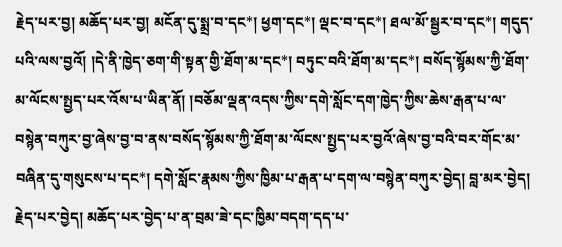རྗེད་པར་བྱ། མཆོད་པར་བྱ། མངོན་དུ་སྨྲ་བ་དང*། ཕྱག་དང*། ལྡང་བ་དང*། ཐལ་མོ་སྦྱར་བ་དང*། གདུད་པའི་ལས་བྱའོ། །དེ་ནི་ཁྱེད་ཅག་གི་སྟན་གྱི་ཐོག་མ་དང*། བཏུང་བའི་ཐོག་མ་དང*། བསོད་སྙོམས་ཀྱི་ཐོག་མ་ལོངས་སྤྱད་པར་འོས་པ་ཡིན་ནོ། །བཅོམ་ལྡན་འདས་ཀྱིས་དགེ་སློང་དག་ཁྱེད་ཀྱིས་ཆེས་རྒན་པ་ལ་བསྙེན་བཀུར་བྱ་ཞེས་བྱ་བ་ནས་བསོད་སྙོམས་ཀྱི་ཐོག་མ་ལོངས་སྤྱད་པར་བྱའོ་ཞེས་བྱ་བའི་བར་གོང་མ་བཞིན་དུ་གསུངས་པ་དང*། དགེ་སློང་རྣམས་ཀྱིས་ཁྱིམ་པ་རྒན་པ་དག་ལ་བསྙེན་བཀུར་བྱེད། བླ་མར་བྱེད། རྗེད་པར་བྱེད། མཆོད་པར་བྱེད་པ་ན་བྲམ་ཟེ་དང་ཁྱིམ་བདག་དད་པ་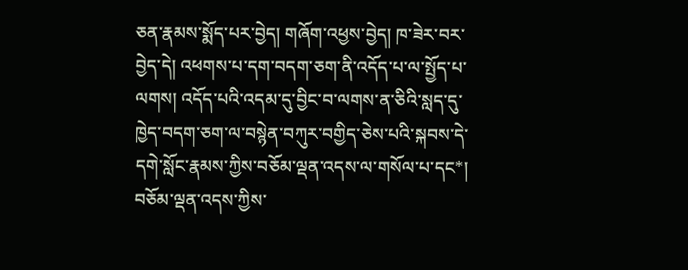ཅན་རྣམས་སྨོད་པར་བྱེད། གཞོག་འཕྱས་བྱེད། ཁ་ཟེར་བར་བྱེད་དེ། འཕགས་པ་དག་བདག་ཅག་ནི་འདོད་པ་ལ་སྤྱོད་པ་ལགས། འདོད་པའི་འདམ་དུ་བྱིང་བ་ལགས་ན་ཅིའི་སླད་དུ་ཁྱེད་བདག་ཅག་ལ་བསྙེན་བཀུར་བགྱིད་ཅེས་པའི་སྐབས་དེ་དགེ་སློང་རྣམས་ཀྱིས་བཅོམ་ལྡན་འདས་ལ་གསོལ་པ་དང*། བཅོམ་ལྡན་འདས་ཀྱིས་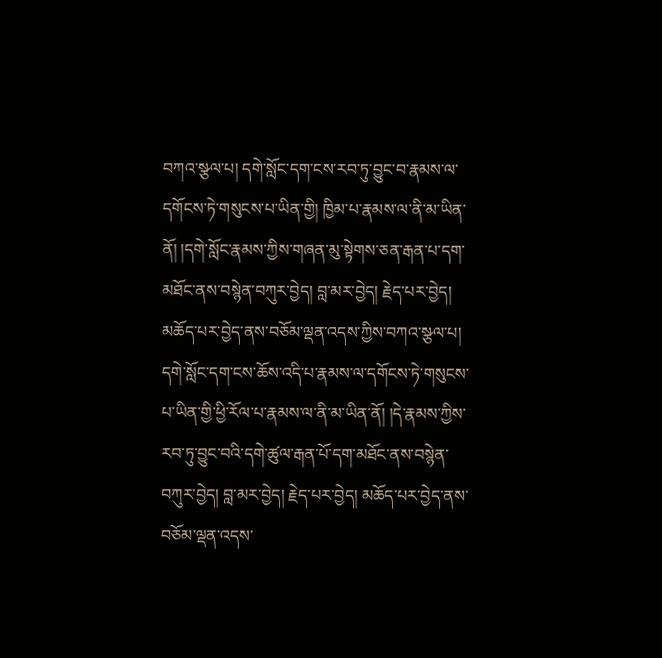བཀའ་སྩལ་པ། དགེ་སློང་དག་ངས་རབ་ཏུ་བྱུང་བ་རྣམས་ལ་དགོངས་ཏེ་གསུངས་པ་ཡིན་གྱི། ཁྱིམ་པ་རྣམས་ལ་ནི་མ་ཡིན་ནོ། །དགེ་སློང་རྣམས་ཀྱིས་གཞན་མུ་སྟེགས་ཅན་རྒན་པ་དག་མཐོང་ནས་བསྙེན་བཀུར་བྱེད། བླ་མར་བྱེད། རྗེད་པར་བྱེད། མཆོད་པར་བྱེད་ནས་བཅོམ་ལྡན་འདས་ཀྱིས་བཀའ་སྩལ་པ། དགེ་སློང་དག་ངས་ཆོས་འདི་པ་རྣམས་ལ་དགོངས་ཏེ་གསུངས་པ་ཡིན་གྱི་ཕྱི་རོལ་པ་རྣམས་ལ་ནི་མ་ཡིན་ནོ། །དེ་རྣམས་ཀྱིས་རབ་ཏུ་བྱུང་བའི་དགེ་ཚུལ་རྒན་པོ་དག་མཐོང་ནས་བསྙེན་བཀུར་བྱེད། བླ་མར་བྱེད། རྗེད་པར་བྱེད། མཆོད་པར་བྱེད་ནས་བཅོམ་ལྡན་འདས་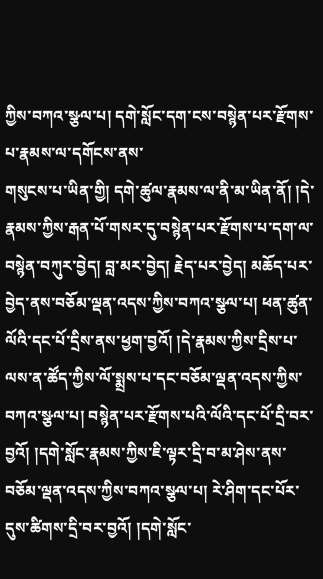ཀྱིས་བཀའ་སྩལ་པ། དགེ་སློང་དག་ངས་བསྙེན་པར་རྫོགས་པ་རྣམས་ལ་དགོངས་ནས་
གསུངས་པ་ཡིན་གྱི། དགེ་ཚུལ་རྣམས་ལ་ནི་མ་ཡིན་ནོ། །དེ་རྣམས་ཀྱིས་རྒན་པོ་གསར་དུ་བསྙེན་པར་རྫོགས་པ་དག་ལ་བསྙེན་བཀུར་བྱེད། བླ་མར་བྱེད། རྗེད་པར་བྱེད། མཆོད་པར་བྱེད་ནས་བཅོམ་ལྡན་འདས་ཀྱིས་བཀའ་སྩལ་པ། ཕན་ཚུན་ལོའི་དང་པོ་དྲིས་ནས་ཕྱག་བྱའོ། །དེ་རྣམས་ཀྱིས་དྲིས་པ་ལས་ན་ཚོད་ཀྱིས་ལོ་སྨྲས་པ་དང་བཅོམ་ལྡན་འདས་ཀྱིས་བཀའ་སྩལ་པ། བསྙེན་པར་རྫོགས་པའི་ལོའི་དང་པོ་དྲི་བར་བྱའོ། །དགེ་སློང་རྣམས་ཀྱིས་ཇི་ལྟར་དྲི་བ་མ་ཤེས་ནས་བཅོམ་ལྡན་འདས་ཀྱིས་བཀའ་སྩལ་པ། རེ་ཤིག་དང་པོར་དུས་ཚིགས་དྲི་བར་བྱའོ། །དགེ་སློང་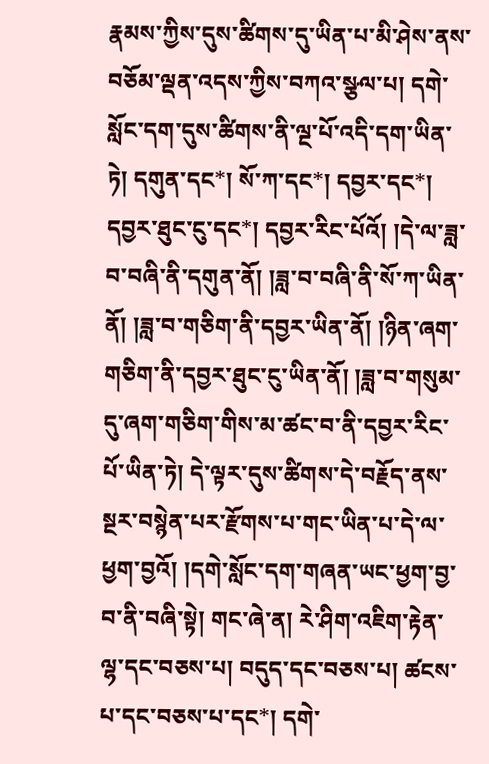རྣམས་ཀྱིས་དུས་ཚིགས་དུ་ཡིན་པ་མི་ཤེས་ནས་བཅོམ་ལྡན་འདས་ཀྱིས་བཀའ་སྩལ་པ། དགེ་སློང་དག་དུས་ཚིགས་ནི་ལྔ་པོ་འདི་དག་ཡིན་ཏེ། དགུན་དང*། སོ་ཀ་དང*། དབྱར་དང*། དབྱར་ཐུང་ངུ་དང*། དབྱར་རིང་པོའོ། །དེ་ལ་ཟླ་བ་བཞི་ནི་དགུན་ནོ། །ཟླ་བ་བཞི་ནི་སོ་ཀ་ཡིན་ནོ། །ཟླ་བ་གཅིག་ནི་དབྱར་ཡིན་ནོ། །ཉིན་ཞག་གཅིག་ནི་དབྱར་ཐུང་ངུ་ཡིན་ནོ། །ཟླ་བ་གསུམ་དུ་ཞག་གཅིག་གིས་མ་ཚང་བ་ནི་དབྱར་རིང་པོ་ཡིན་ཏེ། དེ་ལྟར་དུས་ཚིགས་དེ་བརྗོད་ནས་སྔར་བསྙེན་པར་རྫོགས་པ་གང་ཡིན་པ་དེ་ལ་ཕྱག་བྱའོ། །དགེ་སློང་དག་གཞན་ཡང་ཕྱག་བྱ་བ་ནི་བཞི་སྟེ། གང་ཞེ་ན། རེ་ཤིག་འཇིག་རྟེན་ལྷ་དང་བཅས་པ། བདུད་དང་བཅས་པ། ཚངས་པ་དང་བཅས་པ་དང*། དགེ་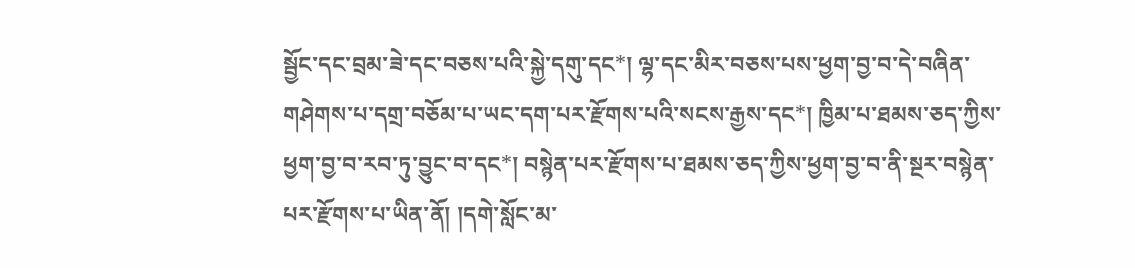སྦྱོང་དང་བྲམ་ཟེ་དང་བཅས་པའི་སྐྱེ་དགུ་དང*། ལྷ་དང་མིར་བཅས་པས་ཕྱག་བྱ་བ་དེ་བཞིན་གཤེགས་པ་དགྲ་བཅོམ་པ་ཡང་དག་པར་རྫོགས་པའི་སངས་རྒྱས་དང*། ཁྱིམ་པ་ཐམས་ཅད་ཀྱིས་ཕྱག་བྱ་བ་རབ་ཏུ་བྱུང་བ་དང*། བསྙེན་པར་རྫོགས་པ་ཐམས་ཅད་ཀྱིས་ཕྱག་བྱ་བ་ནི་སྔར་བསྙེན་པར་རྫོགས་པ་ཡིན་ནོ། །དགེ་སློང་མ་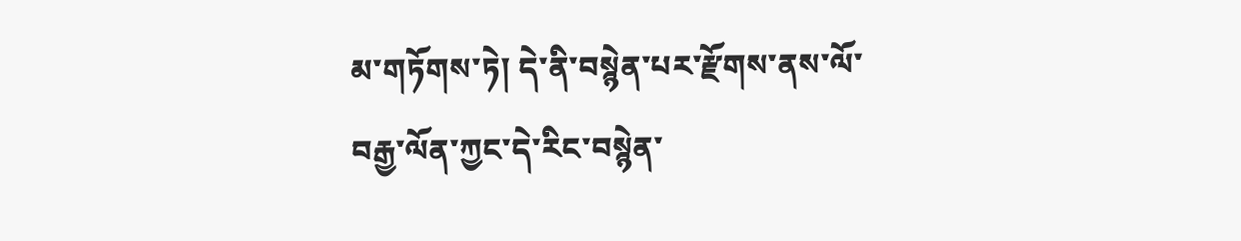མ་གཏོགས་ཏེ། དེ་ནི་བསྙེན་པར་རྫོགས་ནས་ལོ་བརྒྱ་ལོན་ཀྱང་དེ་རིང་བསྙེན་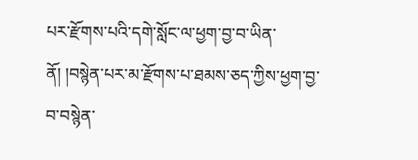པར་རྫོགས་པའི་དགེ་སློང་ལ་ཕྱག་བྱ་བ་ཡིན་ནོ། །བསྙེན་པར་མ་རྫོགས་པ་ཐམས་ཅད་ཀྱིས་ཕྱག་བྱ་བ་བསྙེན་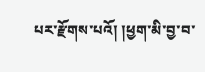པར་རྫོགས་པའོ། །ཕྱག་མི་བྱ་བ་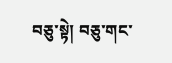བཅུ་སྟེ། བཅུ་གང་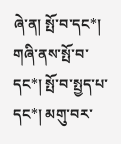ཞེ་ན། སྤོ་བ་དང*། གཞི་ནས་སྤོ་བ་དང*། སྤོ་བ་སྤྱད་པ་དང*། མགུ་བར་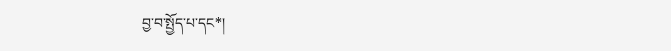བྱ་བ་སྤྱོད་པ་དང*།